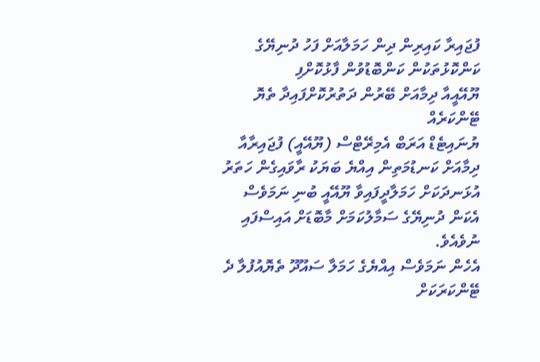ފުޖައިރާ ކައިރިން ދިން ހަމަލާއަށް ފަހު ދުނިޔޭގެ ކަންކޮޅުތަކުން ކަންބޮޑުވުން ފާޅުކޮށްފި
ޔޫއޭއީއާ ދިމާއަށް ބޭރުން ދަތުރުކޮށްފައިދާ ތެޔޮ ޓޭންކަރެއް
ޔުނައިޓެޑް އަރަބް އެމިރޭޓްސް (ޔޫއޭއީ) ފުޖައިރާއާ ދިމާއަށް ކަނޑުމަތިން އިއްޔެ ބަޔަކު ރާވައިގެން ހަތަރު އުޅަނދަކަށް ހަމަލާދީފައިވާ ޔޫއޭއީ ބުނި ނަމަވެސް އެކަން ދުނިޔޭގެ ސަމާލުކަމަށް މާބޮޑަށް އައިސްފައި ނުވެއެވެ.
އެހެން ނަމަވެސް އިއްޔެގެ ހަމަލާ ސައޫދޫ ތެޔޮއުފުލާ ދެ ޓޭންކަރަކަށް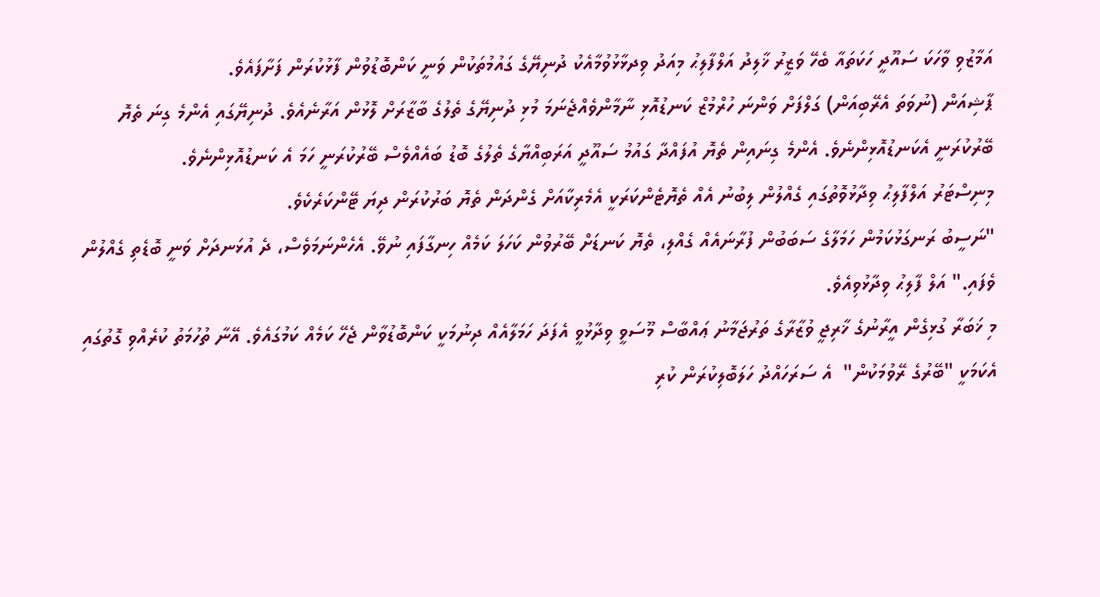އަމާޒުވި ވާހަކަ ސައޫދީ ހަކަތައާ ބެހޭ ވަޒީރު ޚާލިދު އަލްފާލިޙު މިއަދު ވިދޅާޅުވުމާއެކު ދުނިޔޭގެ ގައުމުތަކުން ވަނީ ކަންބޮޑުވުން ފާޅުކުރަން ފަށާފައެވެ.
ޕާޝިއަން (ނުވަތަ އެރޭބިއަން) ގަލްފަށް ވަންނަ ހުރްމުޒް ކަނޑުއޮޅި ނާމާންވެއްޖެނަމަ މުޅި ދުނިޔޭގެ ތެލުގެ ބާޒާރަށް ލޮޅުން އަރާނެއެވެ. ދުނިޔޭގައި އެންމެ ގިނަ ތެޔޮ ބޭރުކުރަނީ އެކަނޑުއޮޅިންނެވެ. އެންމެ ގިނައިން ތެޔޮ އުފައްދާ ގައުމު ސައޫދީ އަރަބިއްޔާގެ ތެލުގެ ބޮޑު ބައެއްވެސް ބޭރުކުރަނީ ހަމަ އެ ކަނޑުއޮޅިންނެވެ.
މިނިސްޓަރު އަލްފާލިޙު ވިދާޅުވޮތުގައި ގެއްލުން ލިބުނު އެއް ތެޔޮޓެންކަރަކީ އެމެރިކާއަށް ގެންދަން ތެޔޮ ބަރުކުރަން ދިޔަ ޓޭންކަރެކެވެ.
"ނަސީބު ރަނގަޅުކަމުން ހަމަލާގެ ސަބަބުން ފުރާނައެއް ގެއްލި، ތެޔޮ ކަނޑަށް ބޭރުވުން ކަހަލަ ކަމެއް ހިނގާފައި ނުވޭ. އެހެންނަމަވެސް، ދެ އުޅަނދަށް ވަނީ ބޮޑެތި ގެއްލުން ވެފައި." އަލް ފާލިޙު ވިދާޅުވިއެވެ.
މި ޚަބަރާ ގުޅިގެން އީރާނުގެ ޚާރިޖީ ވުޒާރާގެ ތަރުޖަމާނު ޢައްބާސް މޫސަވީ ވިދާޅުވީ އެފަދަ ހަމަލާއެއް ދިނުމަކީ ކަންބޮޑުވާން ޖެހޭ ކަމެއް ކަމުގައެވެ. އޭނާ ތުހުމަތު ކުރެއްވި ގޮތުގައި އެކަމަކީ "ބޭރުގެ ރޭވުމަކުން"  އެ ސަރަހައްދު ހަލަބޮލިކުރަން ކުރި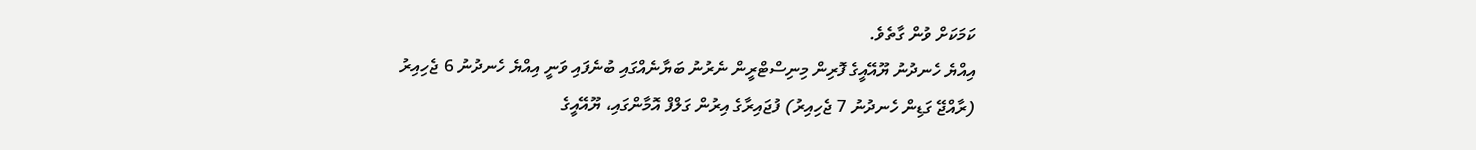ކަމަކަށް ވުން ގާތެވެ.
އިއްޔެ ހެނދުނު ޔޫއޭއީގެ ފޮރިން މިނިސްޓްރީން ނެރުނު ބަޔާނެއްގައި ބުނެފައި ވަނީ އިއްޔެ ހެނދުނު 6 ޖެހިއިރު (ރާއްޖޭ ގަޑިން ހެނދުނު 7 ޖެހިއިރު) ފުޖައިރާގެ އިރުން ގަލްފް އޮމާންގައި، ޔޫއޭއީގެ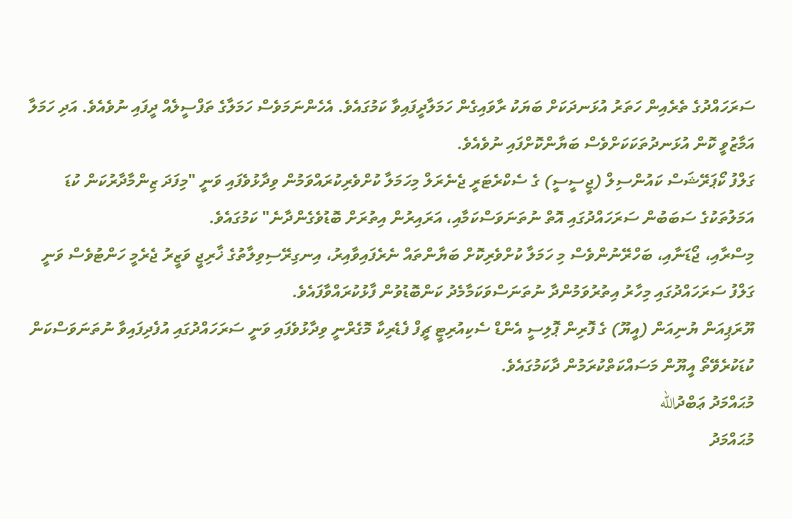ސަރަހައްދުގެ ތެރެއިން ހަތަރު އުޅަނދަކަށް ބަޔަކު ރާވައިގެން ހަމަލާދީފައިވާ ކަމުގައެވެ. އެހެންނަމަވެސް ހަމަލާގެ ތަފްސީލެއް ދީފައި ނުވެއެވެ. އަދި ހަމަލާ އަމާޒުވީ ކޮން އުޅަނދުތަކަކަށްވެސް ބަޔާންކޮށްފައި ނުވެއެވެ.
ގަލްފު ކޯޕަރޭޝަސް ކައުންސިލް (ޖީސީސީ) ގެ ސެކްރެޓަރީ ޖެނެރަލް މިހަމަލާ ކުށްވެރިކުރައްވަމުން ވިދާޅުވެފައި ވަނީ "މިފަދަ ޒިންމާދާރުކަން ކުޑަ އަމަލުތަކުގެ ސަބަބުން ސަރަހައްދުގައި އޮތް ނުތަނަވަސްކަމާއި، އަރައިރުން އިތުރަށް ބޮޑުވެގެންދާނެ" ކަމުގައެވެ.
މިސްރާއި، ޖޯޑަނާއި، ބަހްރޭނުންވެސް މި ހަމަލާ ކުށްވެރިކޮށް ބަޔާންތައް ނެރެފައިވާއިރު، އިނގިރޭސިވިލާތުގެ ޚާރިޖީ ވަޒީރު ޖެރެމީ ހަންޓުވެސް ވަނީ ގަލްފު ސަރަހައްދުގައި މިހާރު އިތުރުވަމުންދާ ނުތަނަސްވަކަމާމެދު ކަންބޮޑުވުން ފާޅުކުރައްވާފައެވެ.
ޔޫރަޕިއަން ޔުނިއަން (އީޔޫ) ގެ ފޮރިން ޕޮލިސީ އެންޑް ސެކިއުރިޓީ ޗީފް ފެޑެރިކާ މޮގެރްނީ ވިދާޅުވެފައި ވަނީ ސަރަހައްދުގައި އުފެދިފައިވާ ނުތަނަވަސްކަން ކުޑަކުރެވޭތޯ އީޔޫން މަސައްކަތްކުރަމުން ދާކަމުގައެވެ.
މުޙައްމަދު ޢަބްދުالله
މުޙައްމަދު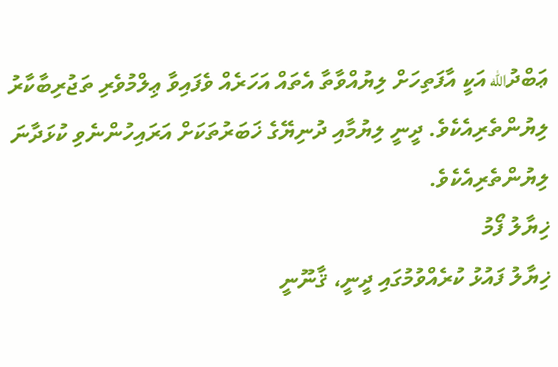ޢަބްދުالله އަކީ އާފަތިހަށް ލިޔުއްވާތާ އެތައް އަހަރެއް ވެފައިވާ ޢިލްމުވެރި ތަޖުރިބާކާރު ލިޔުންތެރިއެކެވެ. ދީނީ ލިޔުމާއި ދުނިޔޭގެ ޚަބަރުތަކަށް އަރައިހުންނެވި ކުޅަދާނަ ލިޔުންތެރިއެކެވެ.
ޚިޔާލު ފޯމު
ޚިޔާލު ފައުޅު ކުރެއްވުމުގައި ދީނީ، ޤާނޫނީ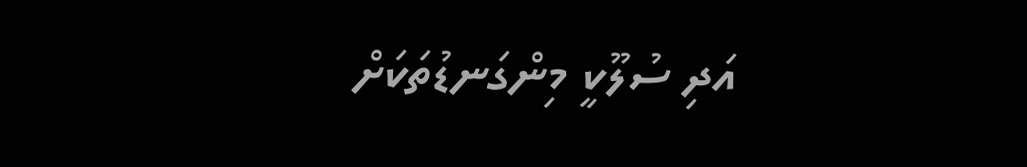އަދި ސުލޫކީ މިންގަނޑުތަކަށް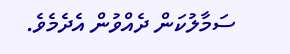ސަމާލުކަން ދެއްވުން އެދެމެވެ.